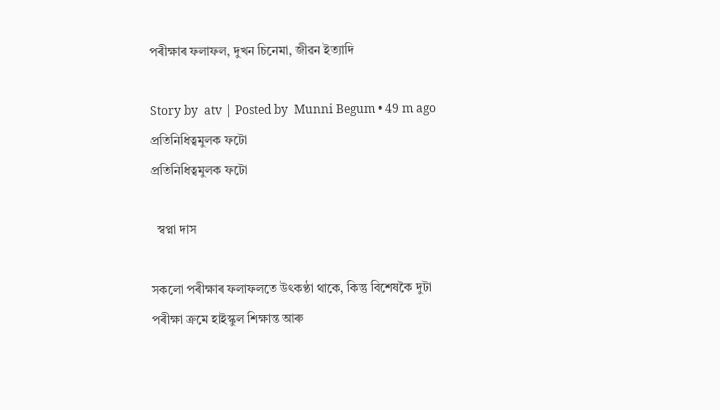পৰীক্ষাৰ ফলাফল, দুখন চিনেমা, জীৱন ইত্যাদি

Story by  atv | Posted by  Munni Begum • 49 m ago
প্ৰতিনিধিত্বমুলক ফটো
প্ৰতিনিধিত্বমুলক ফটো

  স্বপ্না দাস

সকলো পৰীক্ষাৰ ফলাফলতে উৎকণ্ঠা থাকে, কিন্তু বিশেষকৈ দুটা পৰীক্ষা ক্ৰমে হাইস্কুল শিক্ষান্ত আৰু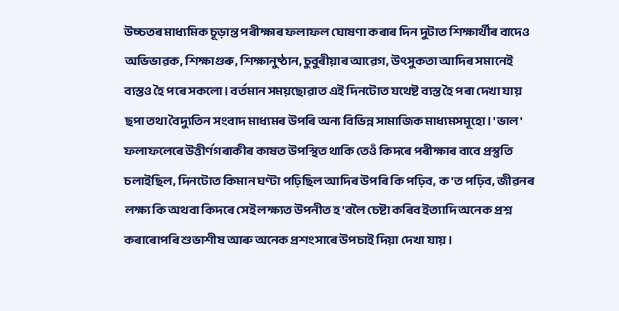উচ্চতৰ মাধ্যমিক চূড়ান্ত পৰীক্ষাৰ ফলাফল ঘোষণা কৰাৰ দিন দুটাত শিক্ষাৰ্থীৰ বাদেও অভিভাৱক, শিক্ষাগুৰু, শিক্ষানুষ্ঠান, চুবুৰীয়াৰ আৱেগ, উৎসুকতা আদিৰ সমানেই ব্যস্তও হৈ পৰে সকলো। বৰ্তমান সময়ছোৱাত এই দিনটোত যথেষ্ট ব্যস্ত হৈ পৰা দেখা যায় ছপা তথা বৈদ্যুতিন সংবাদ মাধ্যমৰ উপৰি অন্য বিভিন্ন সামাজিক মাধ্যমসমূহো। 'ভাল' ফলাফলেৰে উত্তীৰ্ণগৰাকীৰ কাষত উপস্থিত থাকি তেওঁ কিদৰে পৰীক্ষাৰ বাবে প্ৰস্তুতি চলাইছিল, দিনটোত কিমান ঘণ্টা পঢ়িছিল আদিৰ উপৰি কি পঢ়িব, ক'ত পঢ়িব, জীৱনৰ লক্ষ্য কি অথবা কিদৰে সেই লক্ষ্যত উপনীত হ'বলৈ চেষ্টা কৰিব ইত্যাদি অনেক প্ৰশ্ন কৰাৰোপৰি শুভাশীষ আৰু অনেক প্ৰশংসাৰে উপচাই দিয়া দেখা যায়।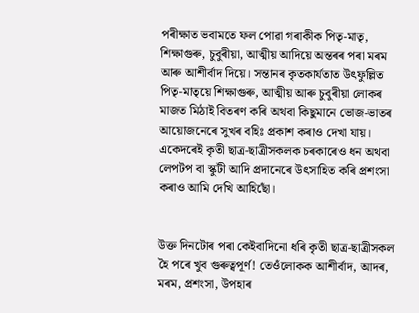পৰীক্ষাত ভবামতে ফল পোৱা গৰাকীক পিতৃ-মাতৃ, শিক্ষাগুৰু, চুবুৰীয়া, আত্মীয় আদিয়ে অন্তৰৰ পৰা মৰম আৰু আশীৰ্বাদ দিয়ে। সন্তানৰ কৃতকাৰ্যতাত উৎফুল্লিত পিতৃ-মাতৃয়ে শিক্ষাগুৰু, আত্মীয় আৰু চুবুৰীয়া লোকৰ মাজত মিঠাই বিতৰণ কৰি অথবা কিছুমানে ভোজ-ভাতৰ আয়োজনেৰে সুখৰ বহিঃ প্ৰকাশ কৰাও দেখা যায়। একেদৰেই কৃতী ছাত্র-ছাত্ৰীসকলক চৰকাৰেও ধন অথবা লেপটপ বা স্কুটী আদি প্ৰদানেৰে উৎসাহিত কৰি প্ৰশংসা কৰাও আমি দেখি আহিছোঁ।


উক্ত দিনটোৰ পৰা কেইবাদিনো ধৰি কৃতী ছাত্ৰ-ছাত্ৰীসকল হৈ পৰে খুব গুৰুত্বপূৰ্ণ! তেওঁলোকক আশীৰ্বাদ, আদৰ, মৰম, প্ৰশংসা, উপহাৰ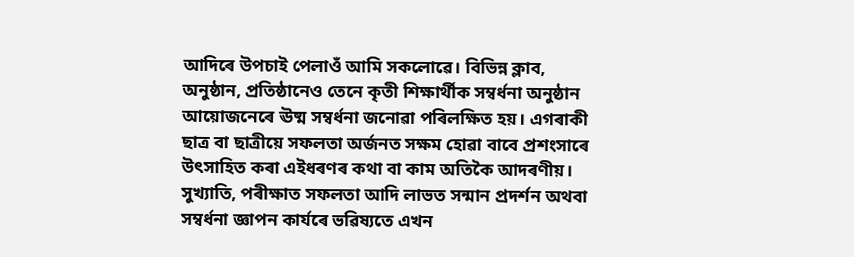আদিৰে উপচাই পেলাওঁ আমি সকলোৱে। বিভিন্ন ক্লাব, অনুষ্ঠান, প্ৰতিষ্ঠানেও তেনে কৃতী শিক্ষাৰ্থীক সম্বৰ্ধনা অনুষ্ঠান আয়োজনেৰে ঊষ্ম সম্বৰ্ধনা জনোৱা পৰিলক্ষিত হয়। এগৰাকী ছাত্ৰ বা ছাত্ৰীয়ে সফলতা অৰ্জনত সক্ষম হোৱা বাবে প্ৰশংসাৰে উৎসাহিত কৰা এইধৰণৰ কথা বা কাম অতিকৈ আদৰণীয়। সুখ্যাতি, পৰীক্ষাত সফলতা আদি লাভত সন্মান প্ৰদৰ্শন অথবা সম্বৰ্ধনা জ্ঞাপন কার্যৰে ভৱিষ্যতে এখন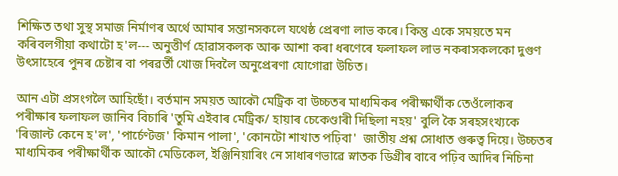শিক্ষিত তথা সুস্থ সমাজ নিৰ্মাণৰ অৰ্থে আমাৰ সন্তানসকলে যথেষ্ঠ প্ৰেৰণা লাভ কৰে। কিন্তু একে সময়তে মন কৰিবলগীয়া কথাটো হ'ল--- অনুত্তীৰ্ণ হোৱাসকলক আৰু আশা কৰা ধৰণেৰে ফলাফল‌ লাভ নকৰাসকলকো দুগুণ উৎসাহেৰে পুনৰ চেষ্টাৰ বা পৰৱৰ্তী খোজ দিবলৈ অনুপ্ৰেৰণা যোগোৱা উচিত।

আন এটা প্ৰসংগলৈ আহিছোঁ। বৰ্তমান সময়ত আকৌ মেট্ৰিক বা উচ্চতৰ মাধ্যমিকৰ পৰীক্ষাৰ্থীক তেওঁলোকৰ পৰীক্ষাৰ ফলাফল জানিব বিচাৰি 'তুমি এইবাৰ মেট্ৰিক/ হায়াৰ চেকেণ্ডাৰী দিছিলা নহয়' বুলি কৈ সৰহসংখ্যকে 'ৰিজাল্ট কেনে হ'ল', 'পাৰ্চেণ্টজ' কিমান পালা', 'কোনটো শাখাত পঢ়িবা'  জাতীয় প্ৰশ্ন সোধাত গুৰুত্ব দিয়ে। উচ্চতৰ মাধ্যমিকৰ পৰীক্ষাৰ্থীক আকৌ মেডিকেল, ইঞ্জিনিয়াৰিং নে সাধাৰণভাৱে স্নাতক ডিগ্ৰীৰ বাবে পঢ়িব আদিৰ নিচিনা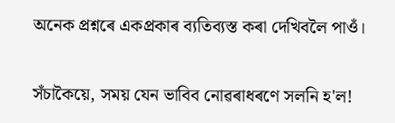অনেক প্ৰশ্নৰে একপ্ৰকাৰ ব্যতিব্যস্ত কৰা দেখিবলৈ পাওঁ।

সঁচাকৈয়ে, সময় যেন ভাবিব নোৱৰাধৰণে সলনি হ'ল!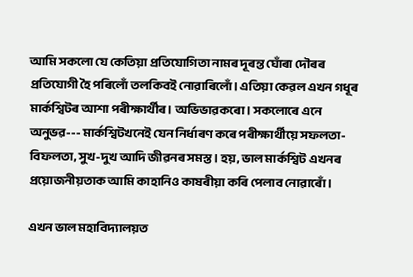আমি সকলো যে কেতিয়া প্ৰতিযোগিতা নামৰ দূৰন্ত ঘোঁৰা দৌৰৰ প্ৰতিযোগী হৈ পৰিলোঁ তলকিবই নোৱাৰিলোঁ। এতিয়া কেৱল এখন গধূৰ মাৰ্কশ্বিটৰ আশা পৰীক্ষাৰ্থীৰ। অভিভাৱকৰো। সকলোৰে এনে অনুভৱ--- মাৰ্কশ্বিটখনেই যেন নিৰ্ধাৰণ কৰে পৰীক্ষাৰ্থীয়ে সফলতা-বিফলতা, সুখ-দুখ আদি জীৱনৰ সমস্ত। হয়, ভাল মাৰ্কশ্বিট এখনৰ প্ৰয়োজনীয়তাক আমি কাহানিও কাষৰীয়া কৰি পেলাব নোৱাৰোঁ।

এখন ভাল মহাবিদ্যালয়ত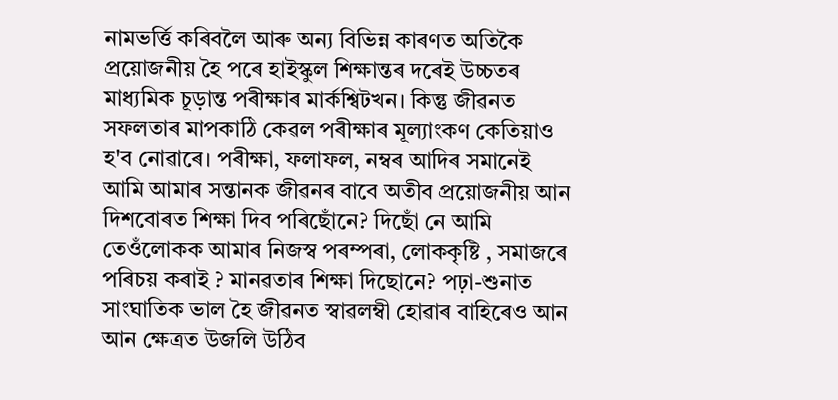নামভৰ্ত্তি কৰিবলৈ আৰু অন্য বিভিন্ন কাৰণত অতিকৈ প্ৰয়োজনীয় হৈ পৰে হাইস্কুল শিক্ষান্তৰ দৰেই উচ্চতৰ মাধ্যমিক চূড়ান্ত পৰীক্ষাৰ মাৰ্কশ্বিটখন। কিন্তু জীৱনত সফলতাৰ মাপকাঠি কেৱল পৰীক্ষাৰ মূল্যাংকণ কেতিয়াও হ'ব নোৱাৰে। পৰীক্ষা, ফলাফল, নম্বৰ আদিৰ সমানেই আমি আমাৰ সন্তানক জীৱনৰ বাবে অতীব প্ৰয়োজনীয় আন দিশবোৰত শিক্ষা দিব পৰিছোঁনে? দিছোঁ নে আমি তেওঁলোকক আমাৰ নিজস্ব পৰম্পৰা, লোককৃষ্টি , সমাজৰে পৰিচয় কৰাই ? মানৱতাৰ শিক্ষা দিছোনে? পঢ়া-শুনাত সাংঘাতিক ভাল হৈ জীৱনত স্বাৱলম্বী হোৱাৰ বাহিৰেও আন আন ক্ষেত্ৰত উজলি উঠিব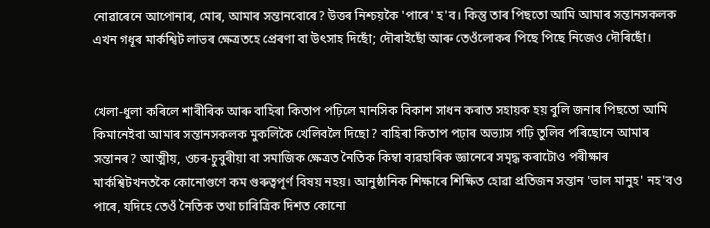নোৱাৰেনে আপোনাৰ, মোৰ, আমাৰ সন্তানবোৰে? উত্তৰ নিশ্চয়কৈ 'পাৰে' হ'ব। কিন্তু তাৰ পিছতো আমি আমাৰ সন্তানসকলক এখন গধূৰ মাৰ্কশ্বিট লাভৰ ক্ষেত্ৰতহে প্ৰেৰণা বা উৎসাহ দিছোঁ; দৌৰাইছোঁ আৰু তেওঁলোকৰ পিছে পিছে নিজেও দৌৰিছোঁ।


খেলা-ধুলা কৰিলে শাৰীৰিক আৰু বাহিৰা কিতাপ পঢ়িলে মানসিক বিকাশ সাধন কৰাত সহায়ক হয় বুলি জনাৰ পিছতো আমি কিমানেইবা আমাৰ সন্তানসকলক মুকলিকৈ খেলিবলৈ দিছো? বাহিৰা কিতাপ পঢ়াৰ অভ্যাস গঢ়ি তুলিব পৰিছোনে আমাৰ সন্তানৰ? আত্মীয়, ওচৰ-চুবুৰীয়া বা সমাজিক ক্ষেত্ৰত নৈতিক কিম্বা ব্যৱহাৰিক জ্ঞানেৰে সমৃদ্ধ কৰাটোও পৰীক্ষাৰ মাৰ্কশ্বিটখনতকৈ কোনোগুণে কম গুৰুত্বপূৰ্ণ বিষয় নহয়। আনুষ্ঠানিক শিক্ষাৰে শিক্ষিত হোৱা প্ৰতিজন সন্তান 'ভাল মানুহ' নহ'বও পাৰে, যদিহে তেওঁ নৈতিক তথা চাৰিত্ৰিক দিশত কোনো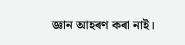জ্ঞান আহৰণ কৰা নাই।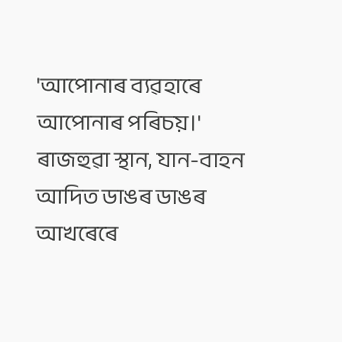'আপোনাৰ ব্যৱহাৰে আপোনাৰ পৰিচয়।' ৰাজহুৱা স্থান, যান-বাহন আদিত ডাঙৰ ডাঙৰ আখৰেৰে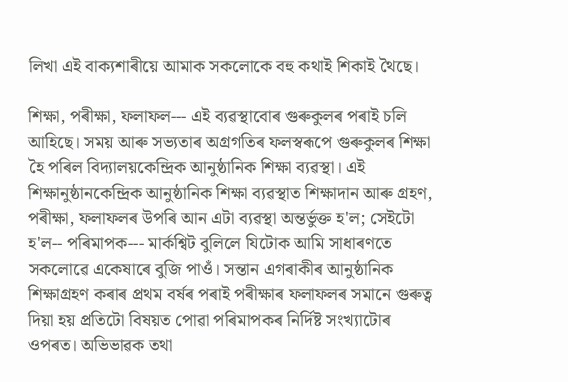লিখা এই বাক্যশাৰীয়ে আমাক সকলোকে বহু কথাই শিকাই থৈছে।

শিক্ষা, পৰীক্ষা, ফলাফল--- এই ব্যৱস্থাবোৰ গুৰুকুলৰ পৰাই চলি আহিছে। সময় আৰু সভ্যতাৰ অগ্ৰগতিৰ ফলস্বৰূপে গুৰুকুলৰ শিক্ষা হৈ পৰিল বিদ্যালয়কেন্দ্ৰিক আনুষ্ঠানিক শিক্ষা ব্যৱস্থা। এই শিক্ষানুষ্ঠানকেন্দ্ৰিক আনুষ্ঠানিক শিক্ষা ব্যৱস্থাত শিক্ষাদান আৰু গ্ৰহণ, পৰীক্ষা, ফলাফলৰ উপৰি আন এটা ব্যৱস্থা অন্তৰ্ভুক্ত হ'ল; সেইটো হ'ল-- পৰিমাপক--- মাৰ্কশ্বিট বুলিলে যিটোক আমি সাধাৰণতে সকলোৱে একেষাৰে বুজি পাওঁ। সন্তান এগৰাকীৰ আনুষ্ঠানিক শিক্ষাগ্ৰহণ কৰাৰ প্ৰথম বৰ্ষৰ পৰাই পৰীক্ষাৰ ফলাফলৰ সমানে গুৰুত্ব দিয়া হয় প্ৰতিটো বিষয়ত পোৱা পৰিমাপকৰ নিৰ্দিষ্ট সংখ্যাটোৰ ওপৰত। অভিভাৱক তথা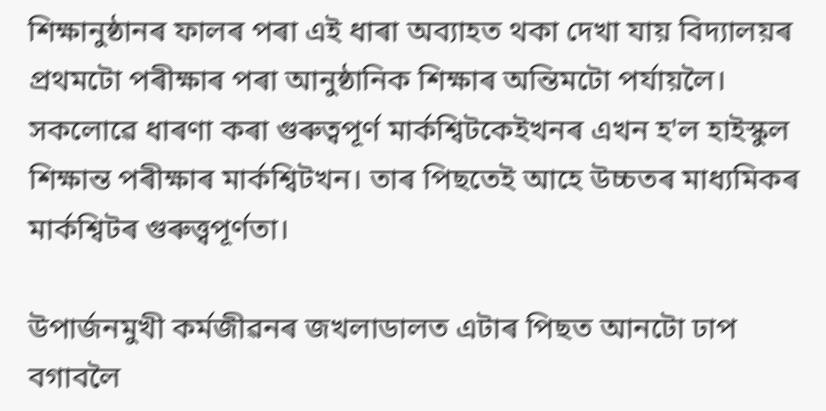শিক্ষানুষ্ঠানৰ ফালৰ পৰা এই ধাৰা অব্যাহত থকা দেখা যায় বিদ্যালয়ৰ প্ৰথমটো পৰীক্ষাৰ পৰা আনুষ্ঠানিক শিক্ষাৰ অন্তিমটো পৰ্যায়লৈ। সকলোৱে ধাৰণা কৰা গুৰুত্বপূৰ্ণ মাৰ্কশ্বিটকেইখনৰ এখন হ'ল হাইস্কুল শিক্ষান্ত পৰীক্ষাৰ মাৰ্কশ্বিটখন। তাৰ পিছতেই আহে উচ্চতৰ মাধ্যমিকৰ মাৰ্কশ্বিটৰ গুৰুত্ত্বপূৰ্ণতা।

উপাৰ্জনমুখী কৰ্মজীৱনৰ জখলাডালত এটাৰ পিছত আনটো ঢাপ বগাবলৈ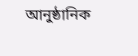আনুষ্ঠানিক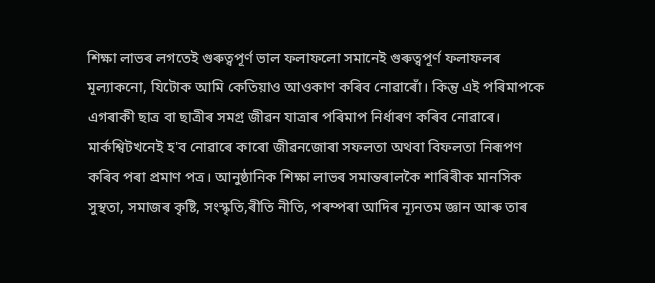শিক্ষা লাভৰ লগতেই গুৰুত্বপূৰ্ণ ভাল ফলাফলো সমানেই গুৰুত্বপূৰ্ণ ফলাফলৰ মূল্যাকনো, যিটোক আমি কেতিয়াও আওকাণ কৰিব নোৱাৰোঁ। কিন্তু এই পৰিমাপকে এগৰাকী ছাত্ৰ বা ছাত্ৰীৰ সমগ্ৰ জীৱন যাত্ৰাৰ পৰিমাপ নিৰ্ধাৰণ কৰিব নোৱাৰে। মাৰ্কশ্বিটখনেই হ'ব নোৱাৰে কাৰো জীৱনজোৰা সফলতা অথবা বিফলতা নিৰূপণ কৰিব পৰা প্ৰমাণ পত্ৰ। আনুষ্ঠানিক শিক্ষা লাভৰ সমান্তৰালকৈ শাৰিৰীক মানসিক সুস্থতা, সমাজৰ কৃষ্টি, সংস্কৃতি,ৰীতি নীতি, পৰম্পৰা আদিৰ ন্যূনতম জ্ঞান আৰু তাৰ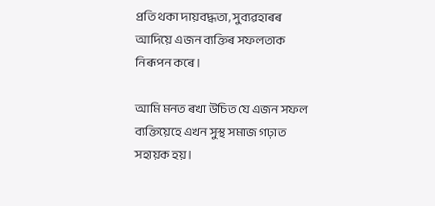প্ৰতি থকা দায়বদ্ধতা, সুব্যৱহাৰৰ আদিয়ে এজন ব্যক্তিৰ সফলতাক নিৰূপন কৰে।

আমি মনত ৰখা উচিত যে এজন সফল ব্যক্তিয়েহে এখন সুস্থ সমাজ গঢ়াত সহায়ক হয়।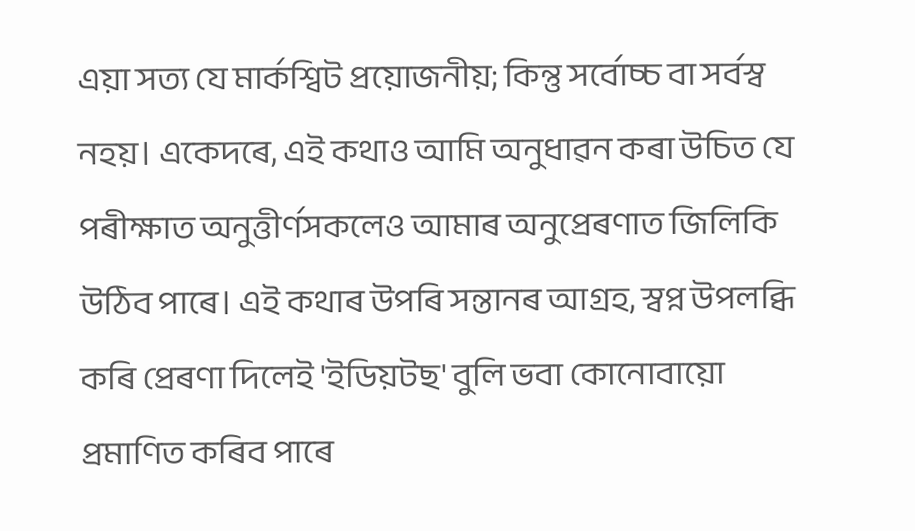এয়া সত্য যে মাৰ্কশ্বিট প্ৰয়োজনীয়; কিন্তু সৰ্বোচ্চ বা সৰ্বস্ব নহয়। একেদৰে, এই কথাও আমি অনুধাৱন কৰা উচিত যে পৰীক্ষাত অনুত্তীৰ্ণসকলেও আমাৰ অনুপ্ৰেৰণাত জিলিকি উঠিব পাৰে। এই কথাৰ উপৰি সন্তানৰ আগ্ৰহ, স্বপ্ন উপলব্ধি কৰি প্ৰেৰণা দিলেই 'ইডিয়টছ' বুলি ভবা কোনোবায়ো প্ৰমাণিত কৰিব পাৰে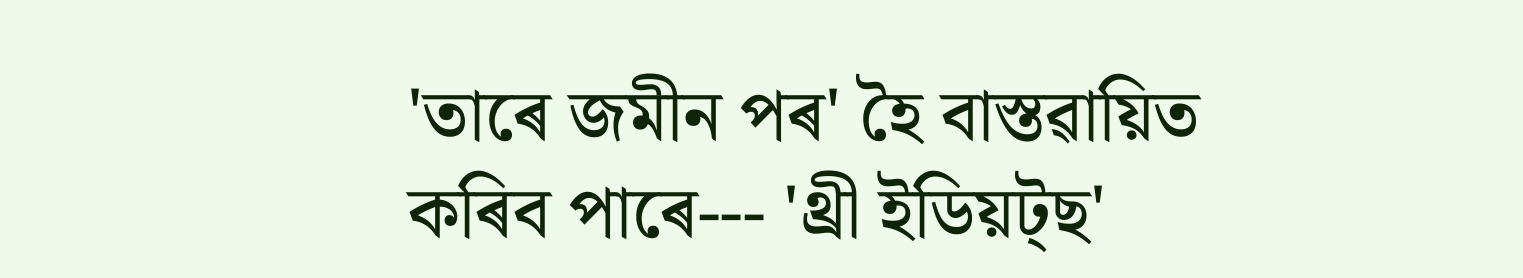'তাৰে জমীন পৰ' হৈ বাস্তৱায়িত কৰিব পাৰে--- 'থ্ৰী ইডিয়ট্‌ছ'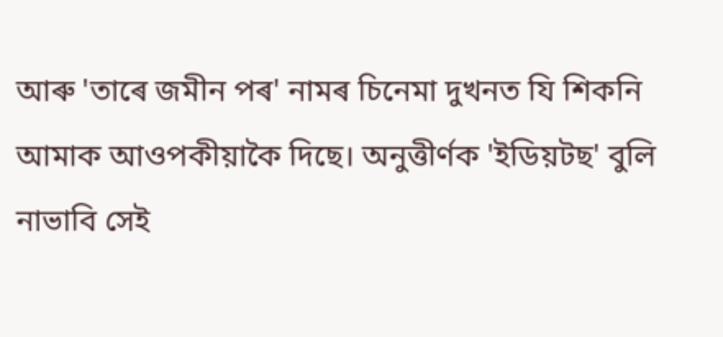আৰু 'তাৰে জমীন পৰ' নামৰ চিনেমা দুখনত যি শিকনি আমাক আওপকীয়াকৈ দিছে। অনুত্তীৰ্ণক 'ইডিয়টছ' বুলি নাভাবি সেই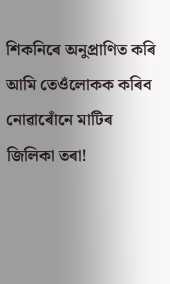শিকনিৰে অনুপ্ৰাণিত কৰি আমি তেওঁলোকক কৰিব নোৱাৰোঁনে মাটিৰ জিলিকা তৰা!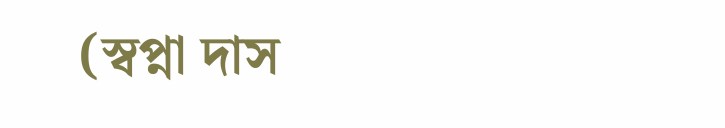(স্বপ্না দাস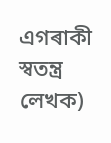এগৰাকী স্বতন্ত্ৰ লেখক)